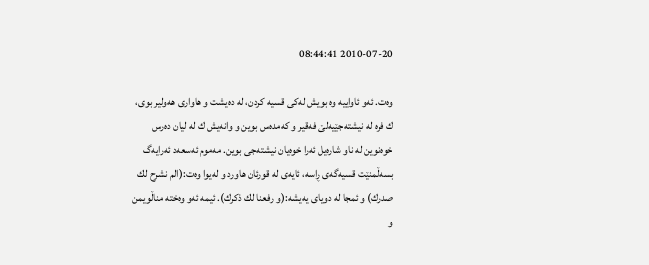2010-07-20 08:44:41

وه‌ت. ئه‌و ئاواييه‌ وه‌ بويش له‌كی قسيه‌ كردن، له‌ ده‌يشت و هاواری هه‌ولير بوی، ك فره‌ له‌ نيشته‌جێيه‌‌لێ فه‌قير و كه‌مده‌س بوين و وانه‌يش ك له‌ ليان ده‌رس خوه‌نوين له‌ ناو شاره‌يل ئه‌را خوه‌يان نيشته‌جی بوين. مه‌موم ئه‌سعه‌د ئه‌رايه‌گ بسه‌ڵمنێت قسيه‌گه‌ی ڕاسه‌، ئايه‌ی له‌ قورئان هاورد و له‌يوا وه‌ت:(الم نشرح لك صدرك) و ئمجا له‌ دويای يه‌يشه‌:(و رفعنا لك ذكرك). ئيمه‌ ئه‌و وه‌خته‌ مناڵويمن و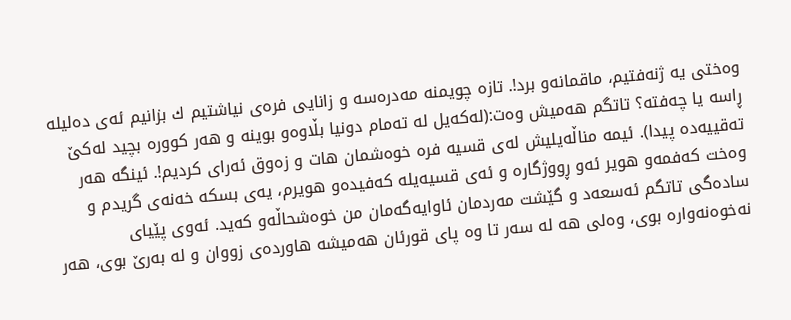وه‌ختی يه‌ ژنه‌فتيم، ماقمانه‌و برد!. تازه‌ چويمنه‌ مه‌دره‌سه و زانايی فره‌ی نياشتيم ك بزانيم ئه‌ی ده‌ليله‌ ڕاسه‌ يا چه‌فته‌؟ تاتگم هه‌ميش وه‌ت:(له‌كه‌يل له‌ ته‌مام دونيا بڵاوه‌و بوينه‌ و هه‌ر كووره‌ بچيد له‌كێ ته‌قييه‌ده‌ پيدا). ئيمه‌ مناڵه‌يليش له‌ی قسيه‌ فره‌ خوه‌شمان هات و زه‌و‌ق ئه‌رای كرديم!. ئينگه‌ هه‌ر وه‌خت كه‌فمه‌و هوير ئه‌و ڕووژگاره‌ و ئه‌ی قسيه‌يله‌ كه‌فيده‌و هويرم، يه‌ی بسكه‌ خه‌نه‌ی گريدم و ساده‌گی تاتگم ئه‌سعه‌د و گێشت مه‌ردمان ئاوايه‌گه‌مان من خوه‌شحاڵه‌و كه‌يد. ئه‌وی پێيای نه‌خوه‌نه‌واره بوی، وه‌لی هه‌ له‌ سه‌ر تا وه‌ پای قورئان هه‌ميشه هاورده‌ی زووان و له‌ به‌رێ بوی، هه‌ر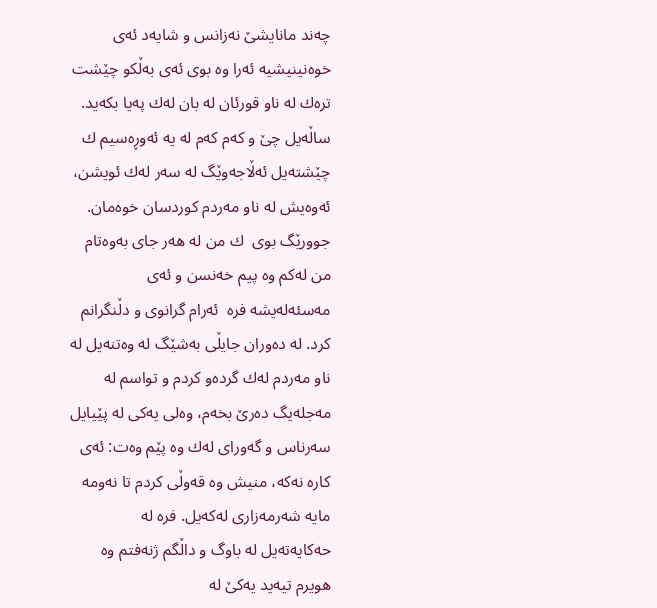چه‌ند مانايشێ نه‌زانس و شايه‌د ئه‌ی خوه‌نينيشيه‌ ئه‌را وه‌ بوی ئه‌ی به‌ڵكو چێشت تره‌ك له‌ ناو قورئان له‌ بان له‌ك په‌يا بكه‌يد. ساڵه‌يل چێ و كه‌م كه‌م له‌ يه‌ ئه‌وڕه‌سيم ك چێشته‌يل ئه‌ڵاجه‌وێگ له‌ سه‌ر له‌ك ئويشن، ئه‌وه‌يش له‌ ناو مه‌ردم كوردسان خوه‌مان. جوورێگ بوی  ك من له‌ هه‌ر جای به‌وه‌تام من له‌كم وه‌ پيم خه‌نسن و ئه‌ی مه‌سئه‌له‌يشه‌ فره‌  ئه‌رام گرانوی و دڵنگرانم كرد. له‌ ده‌وران جايڵی به‌شێگ له‌ وه‌تنه‌يل له‌ ناو مه‌ردم له‌ك گرده‌و كردم و تواسم له‌ مه‌جله‌يگ ده‌رێ بخه‌م، وه‌لی يه‌كی له‌ پێيايل سه‌رناس و گه‌ورای له‌ك وه‌ پێم وه‌ت: ئه‌ی كاره‌ نه‌كه‌، ‌منيش وه‌ قه‌وڵی كردم تا نه‌ومه‌ مايه‌ شه‌رمه‌زاری له‌كه‌يل. فره‌ له‌ حه‌كايه‌ته‌يل له‌ باوگ و داڵگم ژنه‌فتم وه‌ هويرم تيه‌يد يه‌كێ له‌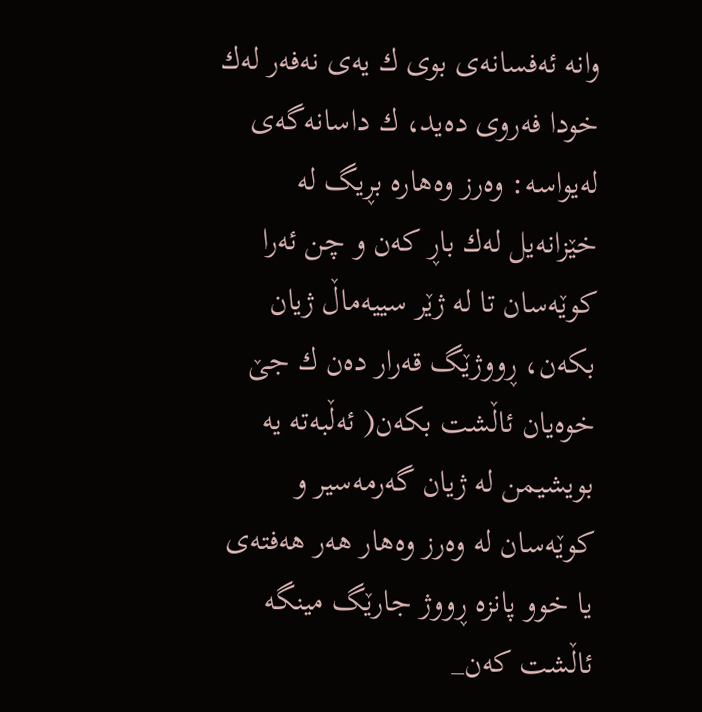وانه‌ ئه‌فسانه‌ی بوی ك يه‌ی نه‌فه‌ر له‌ك خودا فه‌روی ده‌يد، ك داسانه‌گه‌ی له‌يواسه‌: وه‌رز وه‌هاره‌ بڕيگ له‌ خێزانه‌يل له‌ك باڕ كه‌ن و چن ئه‌را كوێه‌سان تا له‌ ژێر سييه‌ماڵ ژيان بكه‌ن، ڕووژێگ قه‌رار ده‌ن ك جێ خوه‌يان ئاڵشت بكه‌ن( ئه‌ڵبه‌ته‌ يه‌ بويشيمن له‌ ژيان گه‌رمه‌سير و كوێه‌سان له‌ وه‌رز وه‌هار هه‌ر‌ هه‌فته‌ی يا خوو پانزه‌ ڕووژ جارێگ مينگه‌ ئاڵشت كه‌ن_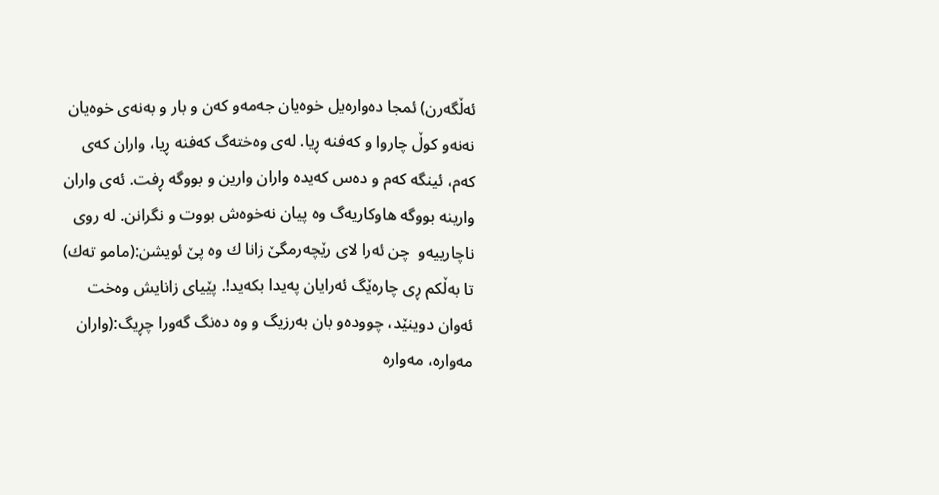ئه‌ڵگه‌رن) ئمجا ده‌واره‌يل خوه‌يان جه‌مه‌و كه‌ن و بار و به‌نه‌ی خوه‌يان نه‌نه‌و كوڵ چاروا و كه‌فنه‌ ڕيا. له‌ی وه‌خته‌گ كه‌فنه‌ ڕيا، واران كه‌ی كه‌م، ئينگه‌ كه‌م و ده‌س كه‌يده‌ واران وارين و بووگه‌ ڕفت. ئه‌ی واران وارينه‌ بووگه‌ هاوكاريه‌گ وه‌ پيان نه‌خوه‌ش بووت و نگرانن. له‌ روی ناچارييه‌و  چن ئه‌را لای رێچه‌رمگێ زانا ك وه‌ پێ ئويشن:(مامو ته‌ك) تا به‌ڵكم ڕی چاره‌ێگ ئه‌رايان په‌يدا بكه‌يد!. پێيای زانايش وه‌خت ئه‌وان دوينێد، چووده‌و بان به‌رزيگ و وه‌ ده‌نگ گه‌ورا چڕيگ:(واران مه‌واره‌، مه‌واره‌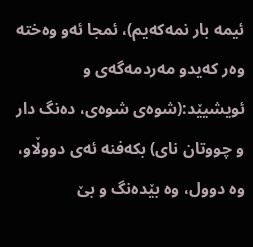ئيمه‌ بار نمه‌كه‌يم)، ئمجا ئه‌و وه‌خته‌ وه‌ر كه‌يدو مه‌ردمه‌گه‌ی و ئويشیێد:(شوه‌ی شوه‌ی، ده‌نگ دار و چووتان نای) بكه‌فنه‌ ئه‌ی دووڵاو، وه‌ دوول، وه‌ بێده‌نگ و بێ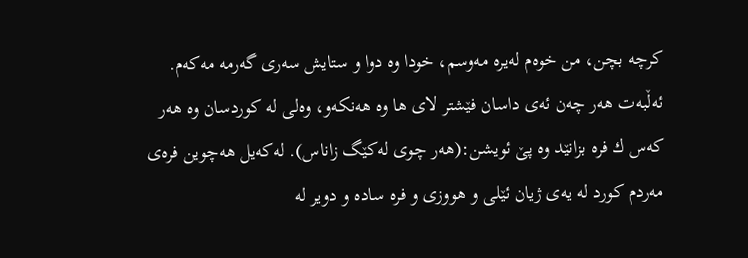كرچه‌ بچن، من خوه‌م له‌يره‌ مه‌وسم، خودا وه‌ دوا و ستايش سه‌ری گه‌رمه‌ مه‌كه‌م. ئه‌ڵبه‌ت هه‌ر‌ چه‌ن ئه‌ی داسان فێشتر لای ها وه‌ هه‌نكه‌و، وه‌لی له‌ كوردسان وه‌ هه‌ر كه‌س ك فره‌ بزانێد وه‌ پێ ئويشن:(هه‌ر چوی له‌كێگ زاناس). له‌كه‌يل هه‌چوين فره‌ی مه‌ردم كورد له‌ يه‌ی ژيان ئێلی و هووزی و فره‌ ساده‌ و دوير له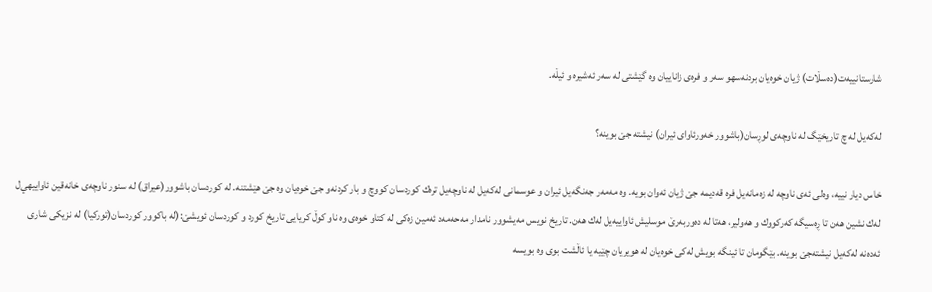شارستانييه‌ت(ده‌سڵات) ژيان خوه‌يان بردنه‌سهو‌ سه‌ر و فره‌ی زانايیان وه‌ گێشتی له‌ سه‌ر ئه‌شيره‌ و ئيڵه‌.

له‌كه‌يل له‌ چ تاريخێگ له‌ ناوچه‌ی لوڕسان(باشوور خه‌ورئاوای ئيران) نيشته‌ جێ بوينه‌؟

خاس ديار نييه‌، وه‌لی ئه‌ی ناوچه‌ له‌ زه‌مانه‌يل فره‌ قه‌ديمه‌ جێ ژيان ئه‌وان بويه‌. وه‌ مه‌مه‌ر جه‌نگه‌يل ئيران و عوسمانی له‌كه‌يل له‌ ناوچه‌يل تره‌ك كوردسان كووچ و بار كردنه‌و جێ خوه‌يان وه‌ جێ هێشتنه. له‌ كوردسان باشوور(عيراق) له‌ سنور ناوچه‌ی خانه‌قين ئاواييهي‌ل له‌ك نشين هه‌ن تا ڕه‌سيگه‌ كه‌ركووك و هه‌ولير، هه‌تا له‌ ده‌وربه‌رێ موسليش ئاواييه‌يل له‌ك هه‌ن. تاريخ نويس مه‌يشوور نامدار مه‌حه‌مه‌د ئه‌مين زه‌كی له‌ كتاو خوه‌ی وه‌ ناو كوڵ كريايی تاريخ كورد و كوردسان ئويشێ:(له‌ باكوور كوردسان(توركيا) له‌ نزيكی شاری ئه‌ده‌نه‌ له‌كه‌يل نيشته‌جێ بوينه‌. بێگومان تا ئينگه‌ بويش له‌كی خوه‌يان له‌ هويريان چێيه‌ يا ئاڵشت بوی وه‌ بويسه‌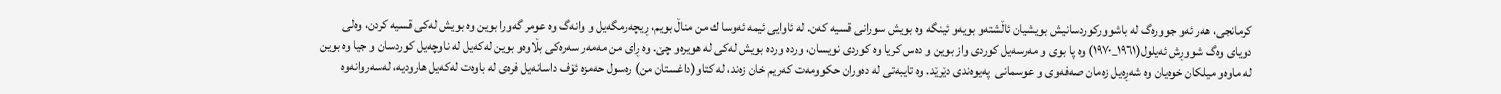كرمانجی، هه‌ر ئه‌و جووره‌گ له‌ باشووركوردسانيش بويشيان ئاڵشته‌و بويه‌و ئينگه‌ وه‌ بويش سورانی قسيه‌ كه‌ن. له‌ ئاوايی ئيمه‌ ئه‌وسا ك من مناڵ بويم، ڕيچه‌رمگه‌يل و وانه‌گ وه‌ عومر گه‌ورا بوين وه‌ بويش له‌كی قسيه‌ كردن، وه‌لی دويای وه‌گ شووڕش ئه‌يلول(١٩٦١_١٩٧٠) وه‌ پا بوی و مه‌رسه‌يل كوردی واز بوين و ده‌س كريا وه‌ كوردی نويسان، ورده‌ ورده‌ بويش له‌كی له‌ هويره‌و چێ. وه‌ ڕای من مه‌مه‌ر سه‌ره‌كی بڵاوه‌و بوين له‌كه‌يل له‌ ناوچه‌يل كوردسان و جيا وه‌ بوين له‌ ماوه‌و ميلكان خوه‌يان وه‌ شه‌ڕه‌يل زه‌مان صه‌فه‌وی و عوسمانی  په‌يوه‌ندی دێرێد. وه‌ تايبه‌تی له‌ ده‌وران حكوومه‌ت كه‌ريم خان زه‌ند، له‌ كتاو(داغستان من) ره‌سول حه‌مزه‌ ئۆف داسانه‌يل فره‌ی له‌ باوه‌ت له‌كه‌يل هاروديه، له‌سه‌ر‌‌وانه‌وه‌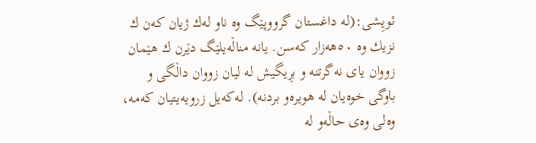ئويِشی:(له‌ داغستان‌ گرووپێگ وه‌ ناو له‌ك ژيان كه‌ن ك نزيك وه‌ ٥٠هه‌زار كه‌سن. يانه‌ مناڵه‌يلێگ دێرن ك هێمان زووان يای نه‌گرتنه‌ و بڕيگيش له‌ ليان زووان داڵگی و باوگی خوه‌يان له‌ هويره‌و بردنه). له‌كه‌يل زرويه‌يتيان كه‌مه‌، وه‌لی وه‌ی حاڵه‌و له‌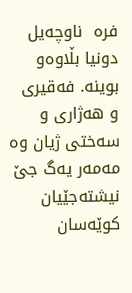فره‌  ناوچه‌يل دونيا بڵاوه‌و بوينه‌. فه‌قيری و هه‌ژاری و سه‌ختی ژيان وه‌ مه‌مه‌ر يه‌گ جێ نيشته‌جێيان كوێه‌سان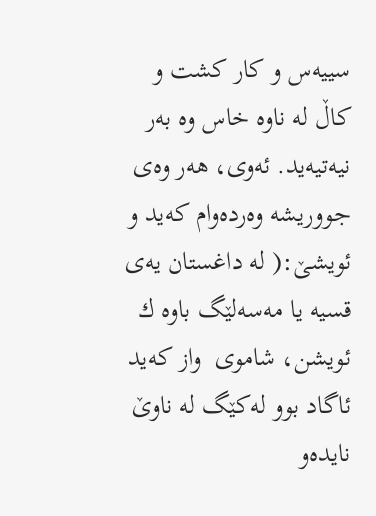سييه‌س و كار كشت و كاڵ له‌ ناوه‌ خاس وه‌ به‌ر نيه‌تيه‌يد. ئه‌وی، هه‌ر وه‌ی جووريشه‌ وه‌رده‌وام كه‌يد و ئويشێ:( له‌ داغستان يه‌ی قسيه‌ يا مه‌سه‌لێگ باوه‌ ك ئويشن، شاموی  واز كه‌يد ئاگاد بوو له‌كێگ له‌ ناوێ نايده‌و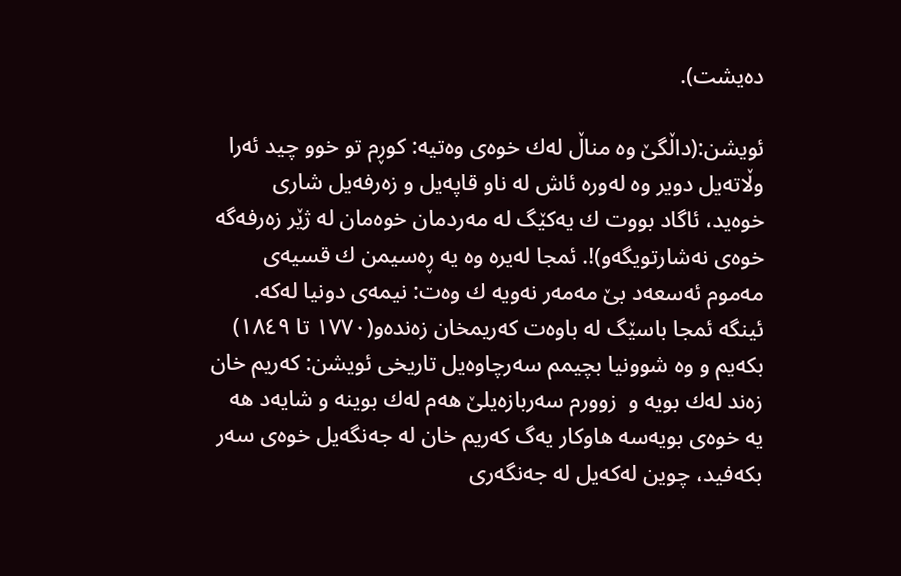ده‌يشت).

ئويشن:(داڵگێ وه‌ مناڵ له‌ك خوه‌ی وه‌تيه‌: كوڕم تو خوو چيد ئه‌را وڵاته‌يل دوير وه‌ له‌وره ئاش له‌ ناو قاپه‌يل و زه‌رفه‌يل شاری خوه‌يد، ئاگاد بووت ك يه‌كێگ له‌ مه‌ردمان خوه‌مان له‌ ژێر زه‌رفه‌گه‌ خوه‌ی نه‌شارتويگه‌و)!. ئمجا له‌يره‌ وه‌ يه‌ ڕه‌سيمن ك قسيه‌ی مه‌موم ئه‌سعه‌د بێ مه‌مه‌ر نه‌ويه‌ ك وه‌ت: نيمه‌ی دونيا له‌كه‌. ئينگه‌ ئمجا باسێگ له‌ باوه‌ت كه‌ريمخان زه‌نده‌و(١٧٧٠ تا ١٨٤٩) بكه‌يم و وه‌ شوونيا بچيمم سه‌رچاوه‌يل تاريخی ئويشن: كه‌ريم خان زه‌ند له‌ك بويه‌ و  زوورم سه‌ربازه‌يلێ هه‌م له‌ك بوينه‌ و شايه‌د هه‌ يه‌ خوه‌ی بويه‌سه‌ هاوكار يه‌گ كه‌ريم خان له‌ جه‌نگه‌يل خوه‌ی سه‌ر بكه‌فيد، چوين له‌كه‌يل له‌ جه‌نگه‌ری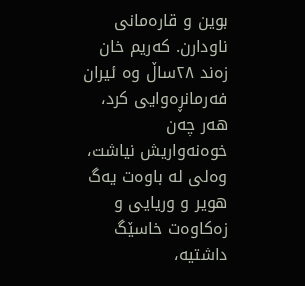بوين و قاره‌مانی ناودارن. كه‌ريم خان زه‌ند ٢٨ساڵ وه‌ ئيران فه‌رمانڕه‌وايی كرد، هه‌ر چه‌ن خوه‌نه‌واريش نياشت، وه‌لی له‌ باوه‌ت يه‌گ هوير و وريايی و زه‌كاوه‌ت خاسێگ داشتيه‌،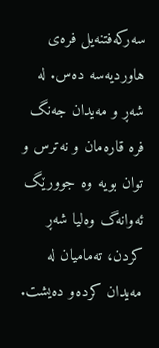سه‌ركه‌فتنه‌يل فره‌ی هاورديه‌سه‌ ده‌س. له‌ شه‌ڕ و مه‌يدان جه‌نگ فره‌ قاره‌مان و نه‌ترس و توان بويه‌ وه‌ جوورێگ ئه‌وانه‌گ وه‌ليا شه‌ڕ كردن، ته‌ماميان له‌ مه‌يدان كرده‌و ده‌يشت.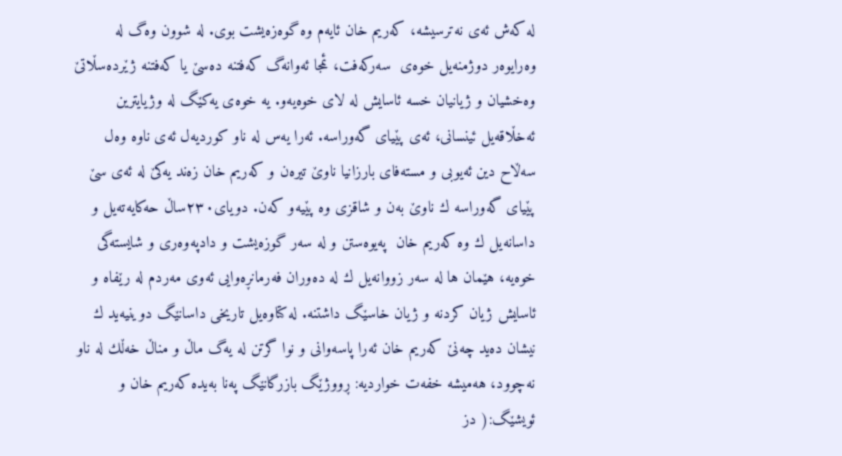له‌ كه‌ش ئه‌ی نه‌ترسيشه‌، كه‌ريم خان ئايه‌م وه‌ گوه‌زه‌يشت بوی. له‌ شوون وه‌گ له‌ وه‌رايوه‌ر دوژمنه‌يل خوه‌ی  سه‌ركه‌فت، ئمجا ئه‌وانه‌گ كه‌فتنه‌ ده‌سێ يا كه‌فتنه‌ ژێرده‌سڵاتێ وه‌خشيان و ژيانيان خسه‌ ئاسايش له‌ لای خوه‌يه‌و. يه‌ خوه‌ی يه‌كێگ له‌ وژيايترين ئه‌خڵاقه‌يل ئينسانی، ئه‌ی پێيای گه‌وراسه‌. ئه‌را يه‌س له‌ ناو كورديه‌ل ئه‌ی ناوه‌ وه‌ل سه‌ڵاح دين ئه‌يوبی و مسته‌فای بارزانيا ناوێ تيره‌ن و كه‌ريم خان زه‌ند يه‌كێ له‌ ئه‌ی سێ پێيای گه‌وراسه‌ ك ناوێ به‌ن و شاقزی وه‌ پێيه‌و كه‌ن. دويای٢٣٠ساڵ حه‌كايه‌ته‌يل و داسانه‌يل ك وه‌ كه‌ريم خان  په‌يوه‌ستن و له‌ سه‌ر گوزه‌يشت و دادپه‌وه‌ری و شايسته‌گی خوه‌يه‌، هێمان ها له‌ سه‌ر زووانه‌يل ك له‌ ده‌وران فه‌رمانڕه‌وايی ئه‌وی مه‌ردم له‌ رێفاه و ئاسايش ژيان كردنه‌ و ژيان خاسێگ داشتنه‌. له‌ كتاوه‌يل تاريخی داسانێگ دوينيه‌يد ك نيشان ده‌يد چه‌نێ كه‌ريم خان ئه‌را پاسه‌وانی و نوا گرتن له‌ يه‌گ ماڵ و مناڵ خه‌ڵك له‌ ناو نه‌چوود، هه‌ميشه‌ خفه‌ت خوارديه: ڕووژێگ بازرگانێگ په‌نا به‌يده‌ كه‌ريم خان و ئويشێگ:( دز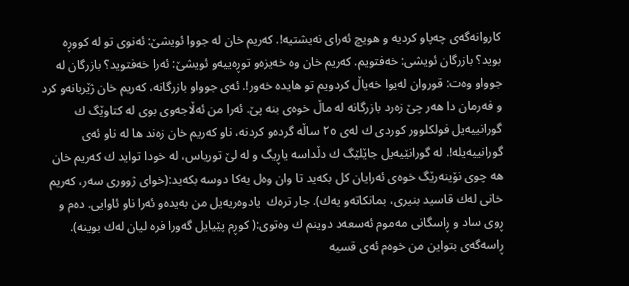كاروانه‌گه‌ی چه‌پاو كرديه‌ و هويچ ئه‌رای نه‌يشتيه‌!. كه‌ريم خان له‌ جووا ئويشێ: ئه‌نوی تو له‌ كووڕه‌ بويد؟ بازرگان ئويشی: خه‌فتويم. كه‌ريم خان وه‌ خه‌يزه‌و توڕه‌ييه‌و ئويشێ: ئه‌را خه‌فتويد؟ بازرگان له‌ جوواو وه‌ت: قوروان له‌يوا خه‌ياڵ كردويم تو هايده‌ خه‌ور!. ئه‌ی جوواو بازرگانه‌، كه‌ريم خان ژێربانه‌و كرد و فه‌رمان دا هه‌ر چێ زه‌رد بازرگانه له‌ ماڵ خوه‌ی بنه‌ پێ. ئه‌را من ئه‌ڵاجه‌وی بوی له‌ كتاوێگ ك گورانييه‌يل فولكلوور كوردی ك له‌ی ٢٥ ساڵه‌ گرده‌و كردنه‌، ناو كه‌ريم خان زه‌ند ها له‌ ناو ئه‌ی گورانييه‌يله‌!. له‌ گورانێيه‌يل جاێلێگ ك دڵداسه‌ ياڕيگ و له‌ لێ تورياس، له‌ خودا توايد ك كه‌ريم خان هه‌ چوی نۆينه‌رێگ خوه‌ی ئه‌رايان كل بكه‌يد تا وان وه‌ل يه‌كا دوسه‌ بكه‌يد:(خوای ژووری سه‌ر، كه‌ريم خانی له‌ك قاسيد بنيری، بمانكاته‌و يه‌ك). جار تره‌ك  يادوه‌ريه‌يل من به‌يده‌و ئه‌را ناو ئاوايی. ده‌م و ڕوی ساد و ڕاسگانی مه‌موم ئه‌سعه‌د دوينم ك وه‌توی:( كوڕم پێيايل گه‌ورا فره‌ ليان له‌ك بوينه‌). ڕاسه‌گه‌ی بتواين من خوه‌م ئه‌ی قسيه‌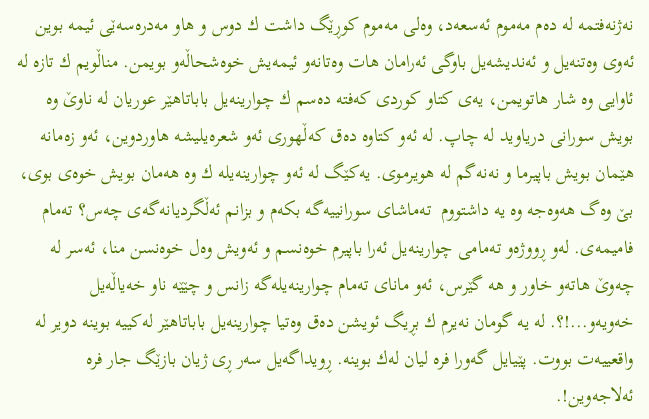نه‌ژنه‌فتمه‌ له‌ ده‌م مه‌موم ئه‌سعه‌د، وه‌لی مه‌موم كوڕێگ داشت ك دوس و هاو مه‌دره‌سه‌ێی ئيمه‌ بوین ئه‌وی وه‌تنه‌يل و ئه‌نديشه‌يل باوگی ئه‌رامان هات وه‌تانه‌و ئيمه‌يش خوه‌شحاڵه‌و بويمن. مناڵويم ك تازه‌ له‌ ئاوايی وه‌ شار هاتويمن، يه‌ی كتاو كوردی كه‌فته‌ ده‌سم ك چوارينه‌يل باباتاهێر عوريان له‌ ناوێ وه‌ بويش سورانی درياويد له‌ چاپ. له‌ ئه‌و كتاوه‌ ده‌ق كه‌ڵهوری ئه‌و شعره‌يليشه‌ هاوردوين، ئه‌و زه‌مانه‌ هێمان بويش باپيرما و نه‌نه‌گم له‌ هويرموی. يه‌كێگ له‌ ئه‌و چوارينه‌يله‌ ك وه‌ هه‌مان بويش خوه‌ی بوی، بێ وه‌گ هه‌وه‌جه‌ وه‌ يه‌ داشتووم  ته‌ماشای سورانييه‌گه‌ بكه‌م و بزانم ئه‌ڵگرديانه‌گه‌ی چه‌س؟ ته‌مام فاميمه‌ی. له‌و ڕووژه‌و ته‌مامی چوارينه‌يل ئه‌را باپيرم خوه‌نسم و ئه‌ويش وه‌ل خوه‌نسن منا، ئه‌سر له‌ چه‌وێ هاته‌و خاور و هه‌ گێرس، ئه‌و مانای ته‌مام چوارينه‌يله‌گه‌ زانس و چێێه‌ ناو خه‌ياڵه‌يل خه‌ويه‌و...!؟. له‌ يه‌ گومان نه‌يرم ك بڕيگ ئويشن ده‌ق وه‌تيا چوارينه‌يل باباتاهێر له‌كييه بوينه‌ دوير له‌ واقعييه‌ت بووت. پێيايل گه‌ورا فره‌ ليان له‌ك بوينه‌. ڕويداگه‌يل سه‌ر ڕی ژيان بازێگ جار فره‌ ئه‌لاجه‌وين!.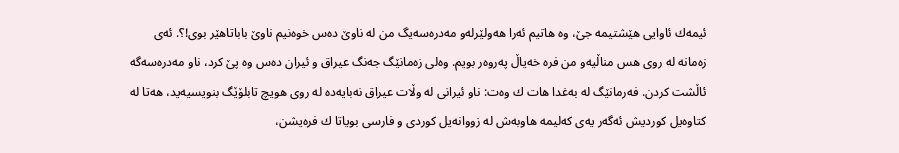ئيمه‌ك ئاوايی هێشتيمه‌ جێ، وه‌ هاتيم ئه‌را هه‌ولێرله‌و مه‌د‌ره‌سه‌يگ من له‌ ناوێ ده‌س خوه‌نيم ناوێ باباتاهێر بوی!؟. ئه‌ی زه‌مانه‌ له‌ روی هس مناڵيه‌و من فره‌ خه‌ياڵ په‌روه‌ر بويم. وه‌لی زه‌مانێگ جه‌نگ عيراق و ئيران ده‌س وه‌ پێ كرد، ناو مه‌د‌ره‌سه‌گه‌ ئاڵشت كردن. فه‌رمانێگ له‌ به‌غدا هات ك وه‌ت: ناو ئيرانی له‌ وڵات عيراق نه‌بايه‌ده‌ له‌ روی هويچ تابلۆێگ بنويسيه‌يد، هه‌تا له‌ كتاوه‌يل كوردیش ئه‌گه‌ر يه‌ی كه‌ليمه‌ هاوبه‌ش له‌ زووانه‌يل كوردی و فارسی بوياتا ك فره‌يشن،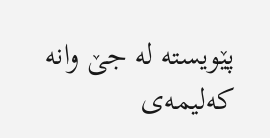پێويسته‌ له‌ جێ وانه‌ كه‌ليمه‌ی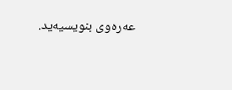عه‌ره‌وی بنويسيه‌يد.